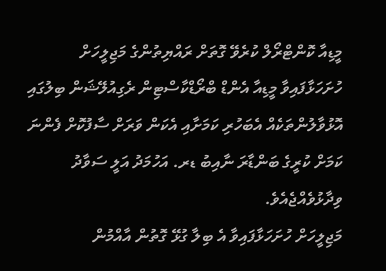މީޑިއާ ކޮންޓްރޯލް ކުރެވޭ ގޮތަށް ރައްޔިތުންގެ މަޖިލީހަށް ހުށަހަޅާފައިވާ މީޑިއާ އެންޑް ބްރޯޑްކާސްޓިން ރެގިއުލޭޝަން ބިލުގައި އޮޅުވާލުންތަކެއް އެބަހުރި ކަމަށާއި އެކަން ވަރަށް ސާފުކޮށް ފެންނަ ކަމަށް ކުރީގެ ބަންޑާރަ ނާއިބު ޑރ. އަހުމަދު އަލީ ސަވާދު ވިދާޅުވެއްޖެއެވެ.
މަޖިލީހަށް ހުށަހަޅާފައިވާ އެ ބިލާ ގުޅޭ ގޮތުން އާއްމުން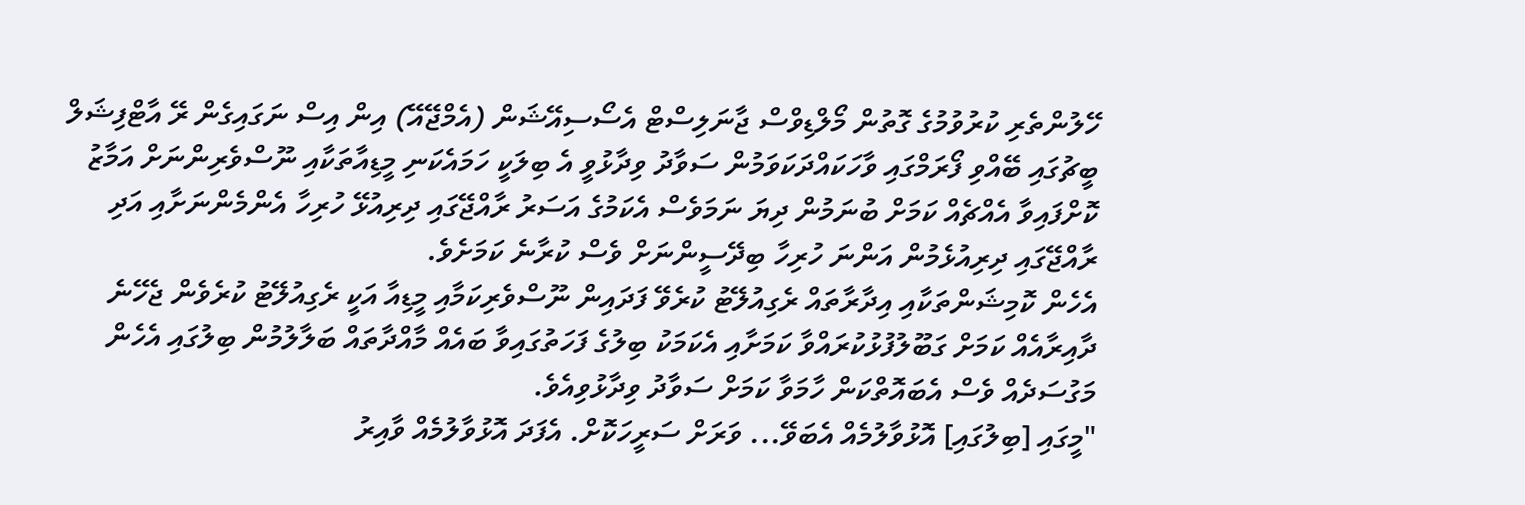ހޭލުންތެރި ކުރުވުމުގެ ގޮތުން މޯލްޑިވްސް ޖާނަލިސްޓް އެސޯސިއޭޝަން (އެމްޖޭއޭ) އިން އިސް ނަގައިގެން ރޭ އާޓްފިޝަލް ބީޗުގައި ބޭއްވި ފޯރަމްގައި ވާހަކައްދަކަވަމުން ސަވާދު ވިދާޅުވީ އެ ބިލަކީ ހަމައެކަނި މީޑިއާތަކާއި ނޫސްވެރިންނަށް އަމާޒު ކޮށްފައިވާ އެއްޗެއް ކަމަށް ބުނަމުން ދިޔަ ނަމަވެސް އެކަމުގެ އަސަރު ރާއްޖޭގައި ދިރިއުޅޭ ހުރިހާ އެންމެންނަށާއި އަދި ރާއްޖޭގައި ދިރިއުޅެމުން އަންނަ ހުރިހާ ބިދޭސީންނަށް ވެސް ކުރާނެ ކަމަށެވެ.
އެހެން ކޮމިޝަންތަކާއި އިދާރާތައް ރެގިއުލޭޓު ކުރެވޭ ފަދައިން ނޫސްވެރިކަމާއި މީޑިއާ އަކީ ރެގިއުލޭޓު ކުރެވެން ޖެހޭނެ ދާއިރާއެއް ކަމަށް ގަބޫލުފުޅުކުރައްވާ ކަމަށާއި އެކަމަކު ބިލުގެ ފަހަތުގައިވާ ބައެއް މާއްދާތައް ބަލާލުމުން ބިލުގައި އެހެން މަގުސަދެއް ވެސް އެބައޮތްކަން ހާމަވާ ކަމަށް ސަވާދު ވިދާޅުވިއެވެ.
"މީގައި [ބިލުގައި] އޮޅުވާލުމެއް އެބަވޭ... ވަރަށް ސަރީހަކޮށް. އެފަދަ އޮޅުވާލުމެއް ވާއިރު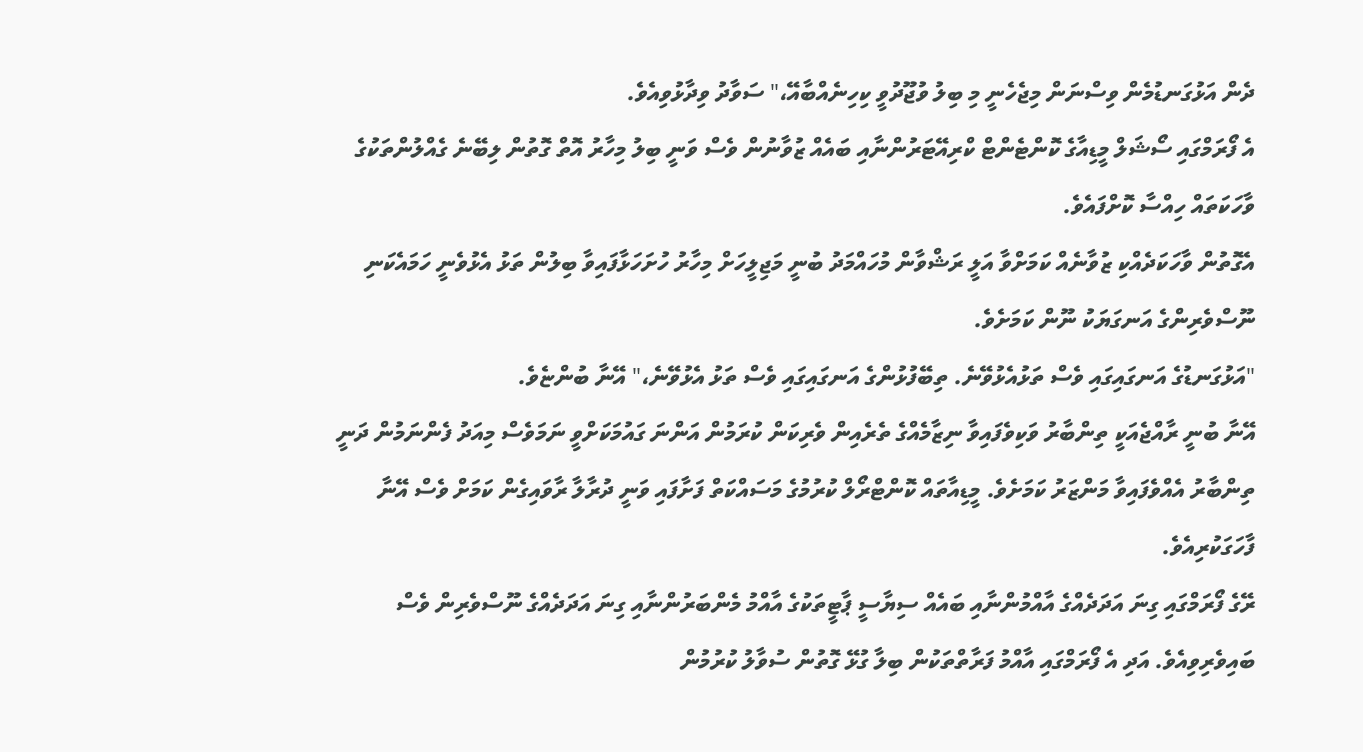ދެން އަޅުގަނޑުމެން ވިސްނަން މިޖެހެނީ މި ބިލު ވުޖޫދުވީ ކިހިނެއްބާއޭ،" ސަވާދު ވިދާޅުވިއެވެ.
އެ ފޯރަމްގައި ސޯޝަލް މީޑިއާގެ ކޮންޓެންޓް ކްރިއޭޓަރުންނާއި ބައެއް ޒުވާނުން ވެސް ވަނީ ބިލު މިހާރު އޮތް ގޮތުން ލިބޭނެ ގެއްލުންތަކުގެ ވާހަކަތައް ހިއްސާ ކޮށްފައެވެ.
އެގޮތުން ވާހަކަދެއްކި ޒުވާނެއް ކަމަށްވާ އަލީ ރަޝްވާން މުހައްމަދު ބުނީ މަޖިލީހަށް މިހާރު ހުށަހަޅާފައިވާ ބިލުން ތަޅު އެޅުވެނީ ހަމައެކަނި ނޫސްވެރިންގެ އަނގަޔަކު ނޫން ކަމަށެވެ.
"އަޅުގަނޑުގެ އަނގައިގައި ވެސް ތަޅުއެޅުވޭނެ. ތިބޭފުޅުންގެ އަނގައިގައި ވެސް ތަޅު އެޅުވޭނެ،" އޭނާ ބުންޏެވެ.
އޭނާ ބުނީ ރާއްޖެއަކީ ތިންބާރު ވަކިވެފައިވާ ނިޒާމެއްގެ ތެރެއިން ވެރިކަން ކުރަމުން އަންނަ ގައުމަކަށްވީ ނަމަވެސް މިއަދު ފެންނަމުން ދަނީ ތިންބާރު އެއްވެފައިވާ މަންޒަރު ކަމަށެވެ. މީޑިއާތައް ކޮންޓްރޯލް ކުރުމުގެ މަސައްކަތް ފަށާފައި ވަނީ ދުރާލާ ރާވައިގެން ކަމަށް ވެސް އޭނާ ފާހަގަކުރިއެވެ.
ރޭގެ ފޯރަމްގައި ގިނަ އަދަދެއްގެ އާއްމުންނާއި ބައެއް ސިޔާސީ ޕާޓީތަކުގެ އާއްމު މެންބަރުންނާއި ގިނަ އަދަދެއްގެ ނޫސްވެރިން ވެސް ބައިވެރިވިއެވެ. އަދި އެ ފޯރަމްގައި އާއްމު ފަރާތްތަކުން ބިލާ ގުޅޭ ގޮތުން ސުވާލު ކުރުމުން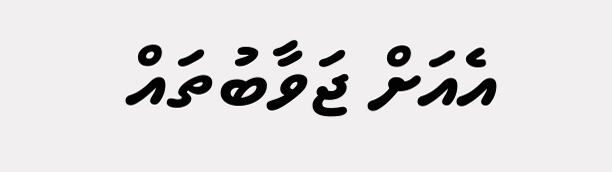އެއަށް ޖަވާބުތައް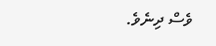ވެސް ދިނެވެ.